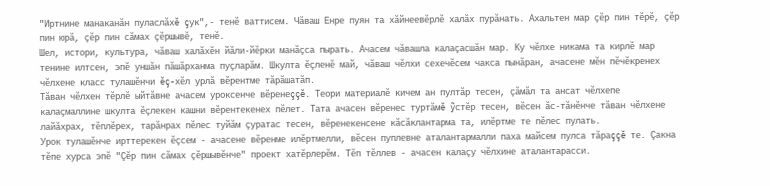"Иртнине манаканăн пуласлăхĕ çук",- тенĕ ваттисем. Чăваш Енре пуян та хăйнеевĕрлĕ халăх пурăнать. Ахальтен мар çĕр пин тĕрĕ, çĕр пин юрă, çĕр пин сăмах çĕршывĕ, тенĕ.
Шел, истори, культура, чăваш халăхĕн йăли-йĕрки манăçса пырать. Ачасем чăвашла калаçасшăн мар. Ку чĕлхе никама та кирлĕ мар тенине илтсен, эпĕ уншăн пăшăрханма пуçларăм. Шкулта ĕçленĕ май, чăваш чĕлхи сехечĕсем чакса пынăран, ачасене мĕн пĕчĕкренех чĕлхене класс тулашĕнчи ĕç-хĕл урлă вĕрентме тăрăшатăп.
Тăван чĕлхен тĕрлĕ ыйтăвне ачасем уроксенче вĕренеççĕ. Теори материалĕ кичем ан пултăр тесен, çăмăл та ансат чĕлхепе калаçмаллине шкулта ĕçлекен кашни вĕрентекенех пĕлет. Тата ачасен вĕренес туртăмĕ ỹстĕр тесен, вĕсен ăс-тăнĕнче тăван чĕлхене лайăхрах, тĕплĕрех, тарăнрах пĕлес туйăм çуратас тесен, вĕренекенсене кăсăклантарма та, илĕртме те пĕлес пулать.
Урок тулашĕнче ирттерекен ĕçсем - ачасене вĕренме илĕртмелли, вĕсен пуплевне аталантармалли паха майсем пулса тăраççĕ те. Çакна тĕпе хурса эпĕ "Çĕр пин сăмах çĕршывĕнче" проект хатĕрлерĕм. Тĕп тĕллев - ачасен калаçу чĕлхине аталантарасси.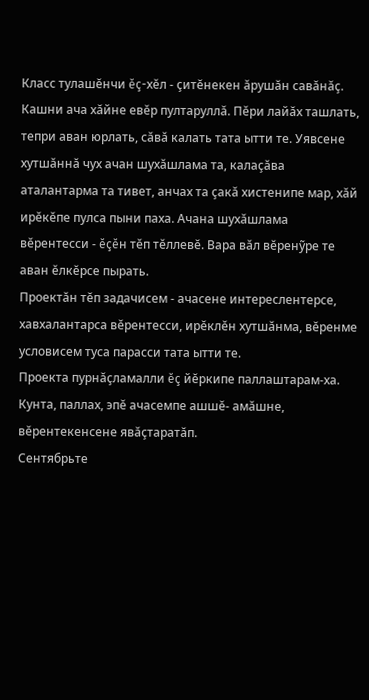Класс тулашĕнчи ĕç-хĕл - çитĕнекен ăрушăн савăнăç. Кашни ача хăйне евĕр пултаруллă. Пĕри лайăх ташлать, тепри аван юрлать, сăвă калать тата ытти те. Уявсене хутшăннă чух ачан шухăшлама та, калаçăва аталантарма та тивет, анчах та çакă хистенипе мар, хăй ирĕкĕпе пулса пыни паха. Ачана шухăшлама вĕрентесси - ĕçĕн тĕп тĕллевĕ. Вара вăл вĕренỹре те аван ĕлкĕрсе пырать.
Проектăн тĕп задачисем - ачасене интереслентерсе, хавхалантарса вĕрентесси, ирĕклĕн хутшăнма, вĕренме условисем туса парасси тата ытти те.
Проекта пурнăçламалли ĕç йĕркипе паллаштарам-ха. Кунта, паллах, эпĕ ачасемпе ашшĕ- амăшне, вĕрентекенсене явăçтаратăп.
Сентябрьте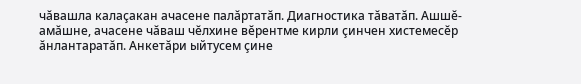чăвашла калаçакан ачасене палăртатăп. Диагностика тăватăп. Ашшĕ-амăшне, ачасене чăваш чĕлхине вĕрентме кирли çинчен хистемесĕр ăнлантаратăп. Анкетăри ыйтусем çине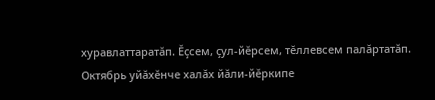хуравлаттаратăп. Ĕçсем, çул-йĕрсем, тĕллевсем палăртатăп.
Октябрь уйăхĕнче халăх йăли-йĕркипе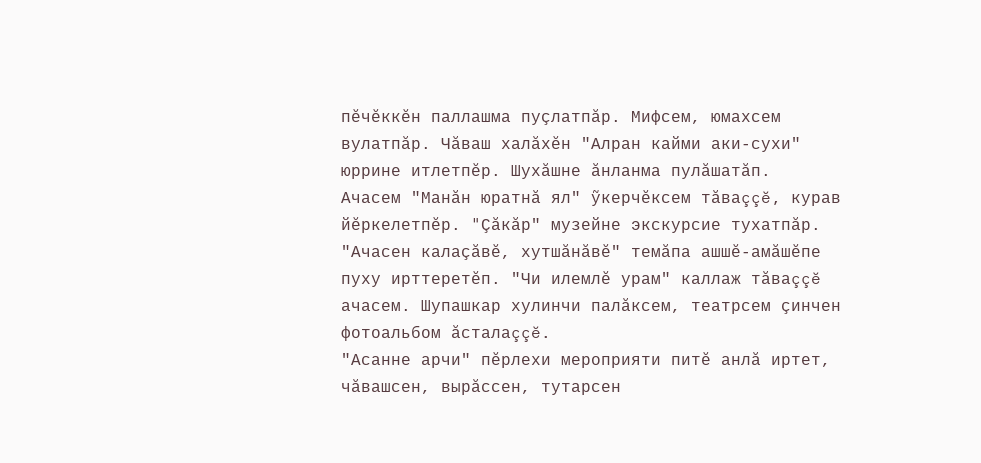пĕчĕккĕн паллашма пуçлатпăр. Мифсем, юмахсем вулатпăр. Чăваш халăхĕн "Алран кайми аки-сухи" юррине итлетпĕр. Шухăшне ăнланма пулăшатăп.
Ачасем "Манăн юратнă ял" ỹкерчĕксем тăваççĕ, курав йĕркелетпĕр. "Çăкăр" музейне экскурсие тухатпăр. "Ачасен калаçăвĕ, хутшăнăвĕ" темăпа ашшĕ-амăшĕпе пуху ирттеретĕп. "Чи илемлĕ урам" каллаж тăваççĕ ачасем. Шупашкар хулинчи палăксем, театрсем çинчен фотоальбом ăсталаççĕ.
"Асанне арчи" пĕрлехи мероприяти питĕ анлă иртет, чăвашсен, вырăссен, тутарсен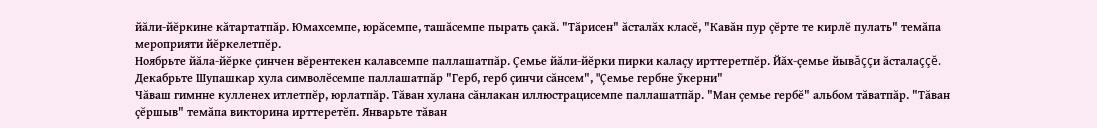йăли-йĕркине кăтартатпăр. Юмахсемпе, юрăсемпе, ташăсемпе пырать çакă. "Тăрисен" ăсталăх класĕ, "Кавăн пур çĕрте те кирлĕ пулать" темăпа мероприяти йĕркелетпĕр.
Ноябрьте йăла-йĕрке çинчен вĕрентекен калавсемпе паллашатпăр. Çемье йăли-йĕрки пирки калаçу ирттеретпĕр. Йăх-çемье йывăççи ăсталаççĕ.
Декабрьте Шупашкар хула символĕсемпе паллашатпăр "Герб, герб çинчи сăнсем", "Çемье гербне ỹкерни"
Чăваш гимнне кулленех итлетпĕр, юрлатпăр. Тăван хулана сăнлакан иллюстрацисемпе паллашатпăр. "Ман çемье гербĕ" альбом тăватпăр. "Тăван çĕршыв" темăпа викторина ирттеретĕп. Январьте тăван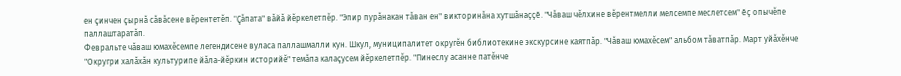ен çинчен çырнă сăвăсене вĕрентетĕп. "Çăпата" вăйă йĕркелетпĕр. "Эпир пурăнакан тăван ен" викторинăна хутшăнаççĕ. "Чăваш чĕлхине вĕрентмелли мелсемпе меслетсем" ĕç опычĕпе паллаштаратăп.
Февральте чăваш юмахĕсемпе легендисене вуласа паллашмалли кун. Шкул, муниципалитет округĕн библиотекине экскурсине каятпăр. "Чăваш юмахĕсем" альбом тăватпăр. Март уйăхĕнче "Округри халăхăн культурипе йăла-йĕркин историйĕ" темăпа калаçусем йĕркелетпĕр. "Пинеслу асанне патĕнче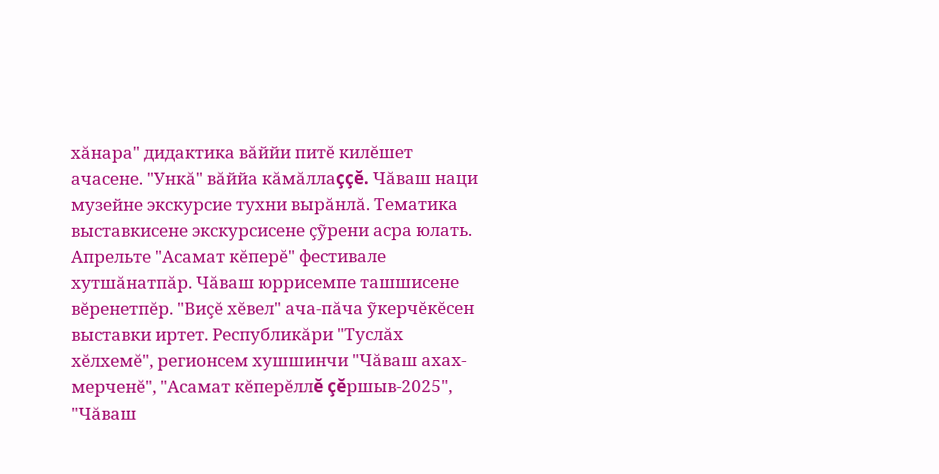хăнара" дидактика вăййи питĕ килĕшет ачасене. "Ункă" вăййа кăмăллаççĕ. Чăваш наци музейне экскурсие тухни вырăнлă. Тематика выставкисене экскурсисене çỹрени асра юлать.
Апрельте "Асамат кĕперĕ" фестивале хутшăнатпăр. Чăваш юррисемпе ташшисене вĕренетпĕр. "Виçĕ хĕвел" ача-пăча ỹкерчĕкĕсен выставки иртет. Республикăри "Туслăх хĕлхемĕ", регионсем хушшинчи "Чăваш ахах-мерченĕ", "Асамат кĕперĕллĕ çĕршыв-2025", "Чăваш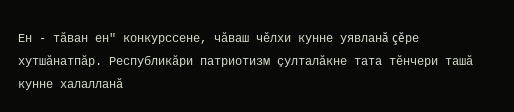Ен - тăван ен" конкурссене, чăваш чĕлхи кунне уявланă çĕре хутшăнатпăр. Республикăри патриотизм çулталăкне тата тĕнчери ташă кунне халалланă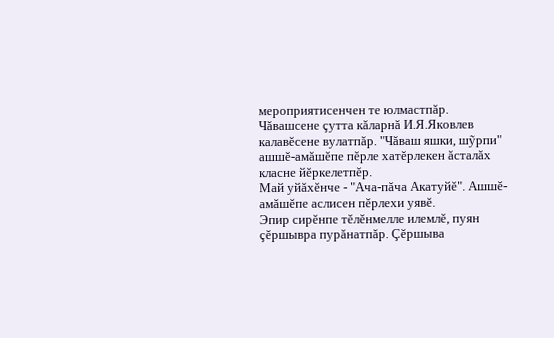мероприятисенчен те юлмастпăр.
Чăвашсене çутта кăларнă И.Я.Яковлев калавĕсене вулатпăр. "Чăваш яшки, шỹрпи" ашшĕ-амăшĕпе пĕрле хатĕрлекен ăсталăх класне йĕркелетпĕр.
Май уйăхĕнче - "Ача-пăча Акатуйĕ". Ашшĕ-амăшĕпе аслисен пĕрлехи уявĕ.
Эпир сирĕнпе тĕлĕнмелле илемлĕ, пуян çĕршывра пурăнатпăр. Çĕршыва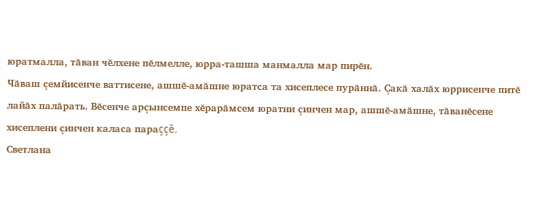юратмалла, тăван чĕлхене пĕлмелле, юрра-ташша манмалла мар пирĕн.
Чăваш çемйисенче ваттисене, ашшĕ-амăшне юратса та хисеплесе пурăннă. Çакă халăх юррисенче питĕ лайăх палăрать. Вĕсенче арçынсемпе хĕрарăмсем юратни çинчен мар, ашшĕ-амăшне, тăванĕсене хисеплени çинчен каласа параççĕ.
Светлана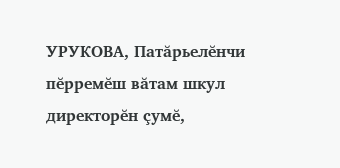УРУКОВА, Патăрьелĕнчи пĕрремĕш вăтам шкул директорĕн çумĕ,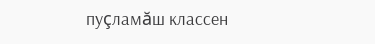пуçламăш классен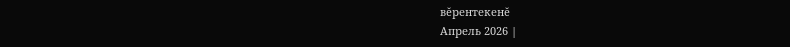вĕрентекенĕ
Апрель 2026 |